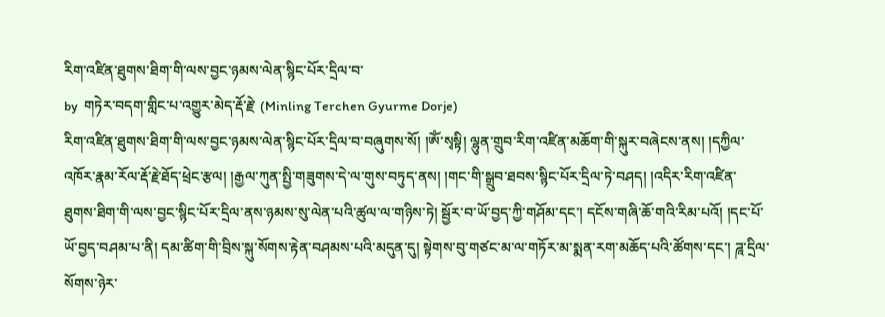རིག་འཛིན་ཐུགས་ཐིག་གི་ལས་བྱང་ཉམས་ལེན་སྙིང་པོར་དྲིལ་བ་
by  གཏེར་བདག་གླིང་པ་འགྱུར་མེད་རྡོ་རྗེ་ (Minling Terchen Gyurme Dorje)
རིག་འཛིན་ཐུགས་ཐིག་གི་ལས་བྱང་ཉམས་ལེན་སྙིང་པོར་དྲིལ་བ་བཞུགས་སོ། །ཨོཾ་སྭསྟི། ལྷུན་གྲུབ་རིག་འཛིན་མཆོག་གི་སྐུར་བཞེངས་ནས། །དཀྱིལ་འཁོར་རྣམ་རོལ་རྡོ་རྗེ་ཐོད་ཕྲེང་རྩལ། །རྒྱལ་ཀུན་སྤྱི་གཟུགས་དེ་ལ་གུས་བཏུད་ནས། །གང་གི་སྒྲུབ་ཐབས་སྙིང་པོར་དྲིལ་ཏེ་བཤད། །འདིར་རིག་འཛིན་ཐུགས་ཐིག་གི་ལས་བྱང་སྙིང་པོར་དྲིལ་ནས་ཉམས་སུ་ལེན་པའི་ཚུལ་ལ་གཉིས་ཏེ། སྦྱོར་བ་ཡོ་བྱད་ཀྱི་གཤོམ་དང་། དངོས་གཞི་ཆོ་གའི་རིམ་པའོ། །དང་པོ་ཡོ་བྱད་བཤམ་པ་ནི། དམ་ཚིག་གི་བྲིས་སྐུ་སོགས་རྟེན་བཤམས་པའི་མདུན་དུ། སྟེགས་བུ་གཙང་མ་ལ་གཏོར་མ་སྨན་རག་མཆོད་པའི་ཚོགས་དང་། ཌཱ་དྲིལ་སོགས་ཉེར་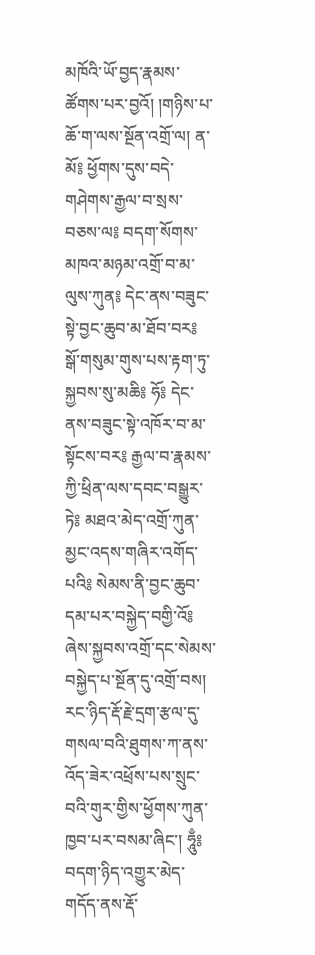མཁོའི་ཡོ་བྱད་རྣམས་ཚོགས་པར་བྱའོ། །གཉིས་པ་ཆོ་ག་ལས་སྔོན་འགྲོ་ལ། ན་མོ༔ ཕྱོགས་དུས་བདེ་གཤེགས་རྒྱལ་བ་སྲས་བཅས་ལ༔ བདག་སོགས་མཁའ་མཉམ་འགྲོ་བ་མ་ལུས་ཀུན༔ དེང་ནས་བཟུང་སྟེ་བྱང་ཆུབ་མ་ཐོབ་བར༔ སྒོ་གསུམ་གུས་པས་རྟག་ཏུ་སྐྱབས་སུ་མཆི༔ ཧོ༔ དེང་ནས་བཟུང་སྟེ་འཁོར་བ་མ་སྟོངས་བར༔ རྒྱལ་བ་རྣམས་ཀྱི་ཕྲིན་ལས་དབང་བསྒྱུར་ཏེ༔ མཐའ་མེད་འགྲོ་ཀུན་མྱང་འདས་གཞིར་འགོད་པའི༔ སེམས་ནི་བྱང་ཆུབ་དམ་པར་བསྐྱེད་བགྱི་འོ༔ ཞེས་སྐྱབས་འགྲོ་དང་སེམས་བསྐྱེད་པ་སྔོན་དུ་འགྲོ་བས། རང་ཉིད་རྡོ་རྗེ་དྲག་རྩལ་དུ་གསལ་བའི་ཐུགས་ཀ་ནས་འོད་ཟེར་འཕྲོས་པས་སྲུང་བའི་གུར་གྱིས་ཕྱོགས་ཀུན་ཁྱབ་པར་བསམ་ཞིང་། ཧཱུྃ༔ བདག་ཉིད་འགྱུར་མེད་གདོད་ནས་རྡོ་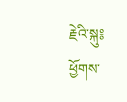རྗེའི་སྐུ༔ ཕྱོགས་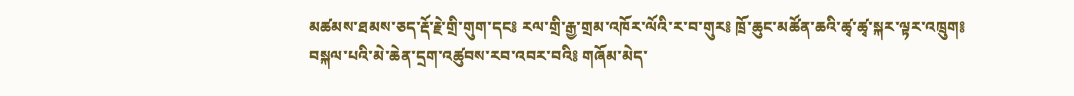མཚམས་ཐམས་ཅད་རྡོ་རྗེ་གྲི་གུག་དང༔ རལ་གྲི་རྒྱ་གྲམ་འཁོར་ལོའི་ར་བ་གུར༔ ཁྲོ་ཆུང་མཚོན་ཆའི་ཚྭ་ཚྭ་སྐར་ལྟར་འཁྲུག༔ བསྐལ་པའི་མེ་ཆེན་དྲག་འཚུབས་རབ་འབར་བའི༔ གཞོམ་མེད་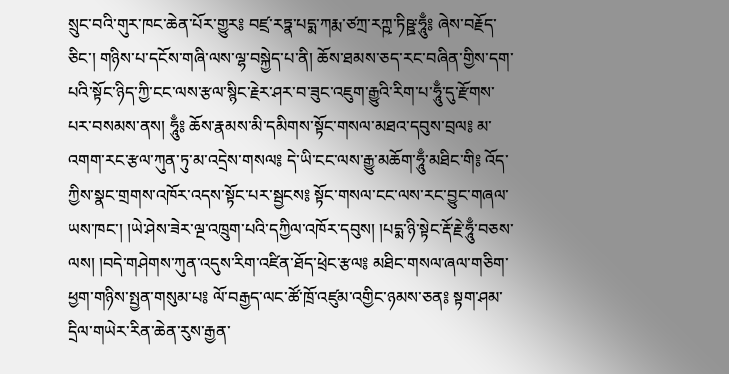སྲུང་བའི་གུར་ཁང་ཆེན་པོར་གྱུར༔ བཛྲ་རཏྣ་པདྨ་ཀརྨ་ཙཀྲ་རཀྵ་ཏིཥྛ་ཧཱུྃ༔ ཞེས་བརྗོད་ཅིང་། གཉིས་པ་དངོས་གཞི་ལས་ལྷ་བསྐྱེད་པ་ནི། ཆོས་ཐམས་ཅད་རང་བཞིན་གྱིས་དག་པའི་སྟོང་ཉིད་ཀྱི་ངང་ལས་རྩལ་སྙིང་རྗེར་ཤར་བ་ཟུང་འཇུག་རྒྱུའི་རིག་པ་ཧཱུྃ་དུ་རྫོགས་པར་བསམས་ནས། ཧཱུྃ༔ ཆོས་རྣམས་མི་དམིགས་སྟོང་གསལ་མཐའ་དབུས་བྲལ༔ མ་འགག་རང་རྩལ་ཀུན་ཏུ་མ་འདྲེས་གསལ༔ དེ་ཡི་ངང་ལས་རྒྱུ་མཆོག་ཧཱུྃ་མཐིང་གི༔ འོད་ཀྱིས་སྣང་གྲགས་འཁོར་འདས་སྟོང་པར་སྦྱངས༔ སྟོང་གསལ་ངང་ལས་རང་བྱུང་གཞལ་ཡས་ཁང་། །ཡེ་ཤེས་ཟེར་ལྔ་འཁྲུག་པའི་དཀྱིལ་འཁོར་དབུས། །པདྨ་ཉི་སྟེང་རྡོ་རྗེ་ཧཱུྃ་བཅས་ལས། །བདེ་གཤེགས་ཀུན་འདུས་རིག་འཛིན་ཐོད་ཕྲེང་རྩལ༔ མཐིང་གསལ་ཞལ་གཅིག་ཕྱག་གཉིས་སྤྱན་གསུམ་པ༔ ལོ་བརྒྱད་ལང་ཚོ་ཁྲོ་འཛུམ་འགྱིང་ཉམས་ཅན༔ སྟག་ཤམ་དྲིལ་གཡེར་རིན་ཆེན་རུས་རྒྱན་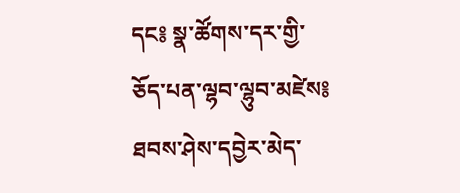དང༔ སྣ་ཚོགས་དར་གྱི་ཅོད་པན་ལྷབ་ལྷུབ་མཛེས༔ ཐབས་ཤེས་དབྱེར་མེད་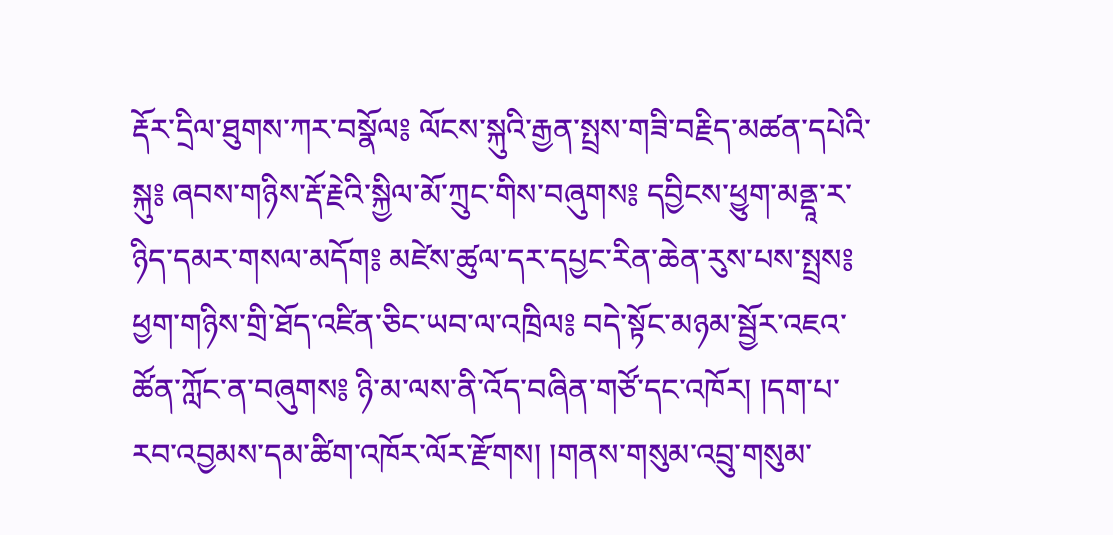རྡོར་དྲིལ་ཐུགས་ཀར་བསྣོལ༔ ལོངས་སྐུའི་རྒྱན་སྤྲས་གཟི་བརྗིད་མཚན་དཔེའི་སྐུ༔ ཞབས་གཉིས་རྡོ་རྗེའི་སྐྱིལ་མོ་ཀྲུང་གིས་བཞུགས༔ དབྱིངས་ཕྱུག་མནྡཱ་ར་ཉིད་དམར་གསལ་མདོག༔ མཛེས་ཚུལ་དར་དཔྱང་རིན་ཆེན་རུས་པས་སྤྲས༔ ཕྱག་གཉིས་གྲི་ཐོད་འཛིན་ཅིང་ཡབ་ལ་འཁྲིལ༔ བདེ་སྟོང་མཉམ་སྦྱོར་འཇའ་ཚོན་ཀློང་ན་བཞུགས༔ ཉི་མ་ལས་ནི་འོད་བཞིན་གཙོ་དང་འཁོར། །དག་པ་རབ་འབྱམས་དམ་ཚིག་འཁོར་ལོར་རྫོགས། །གནས་གསུམ་འབྲུ་གསུམ་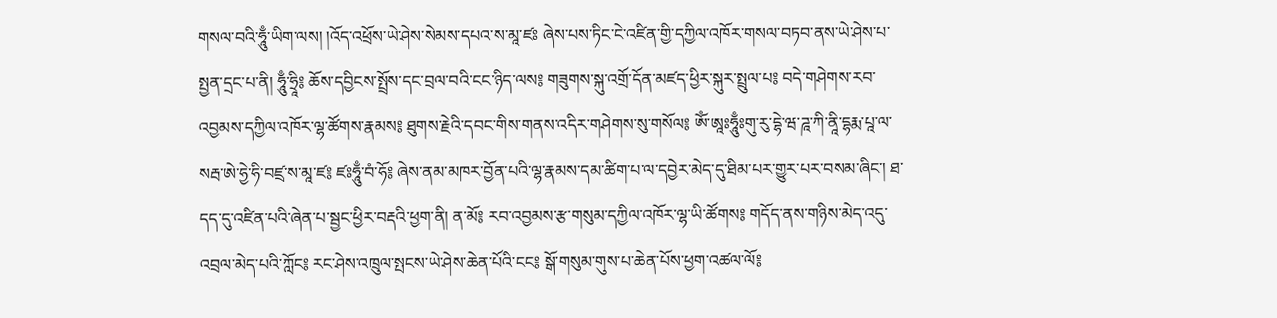གསལ་བའི་ཧཱུྃ་ཡིག་ལས། །འོད་འཕྲོས་ཡེ་ཤེས་སེམས་དཔའ་ས་མཱ་ཛཿ ཞེས་པས་ཏིང་ངེ་འཛིན་གྱི་དཀྱིལ་འཁོར་གསལ་བཏབ་ནས་ཡེ་ཤེས་པ་སྤྱན་དྲང་པ་ནི། ཧཱུྃ་ཧྲཱི༔ ཆོས་དབྱིངས་སྤྲོས་དང་བྲལ་བའི་ངང་ཉིད་ལས༔ གཟུགས་སྐུ་འགྲོ་དོན་མཛད་ཕྱིར་སྐུར་སྤྲུལ་པ༔ བདེ་གཤེགས་རབ་འབྱམས་དཀྱིལ་འཁོར་ལྷ་ཚོགས་རྣམས༔ ཐུགས་རྗེའི་དབང་གིས་གནས་འདིར་གཤེགས་སུ་གསོལ༔ ཨོཾ་ཨཱཿཧཱུྃཿགུ་རུ་དྷེ་ཝ་ཌཱ་ཀི་ནཱི་དྷརྨ་པཱ་ལ་སརྦ་ཨེ་ཧྱེ་ཧི་བཛྲ་ས་མཱ་ཛ༔ ཛཿཧཱུྃ་བཾ་ཧོ༔ ཞེས་ནམ་མཁར་བྱོན་པའི་ལྷ་རྣམས་དམ་ཚིག་པ་ལ་དབྱེར་མེད་དུ་ཐིམ་པར་གྱུར་པར་བསམ་ཞིང་། ཐ་དད་དུ་འཛིན་པའི་ཞེན་པ་སྦྱང་ཕྱིར་བརྡའི་ཕྱག་ནི། ན་མོ༔ རབ་འབྱམས་རྩ་གསུམ་དཀྱིལ་འཁོར་ལྷ་ཡི་ཚོགས༔ གདོད་ནས་གཉིས་མེད་འདུ་འབྲལ་མེད་པའི་ཀློང༔ རང་ཤེས་འཁྲུལ་སྤངས་ཡེ་ཤེས་ཆེན་པོའི་ངང༔ སྒོ་གསུམ་གུས་པ་ཆེན་པོས་ཕྱག་འཚལ་ལོ༔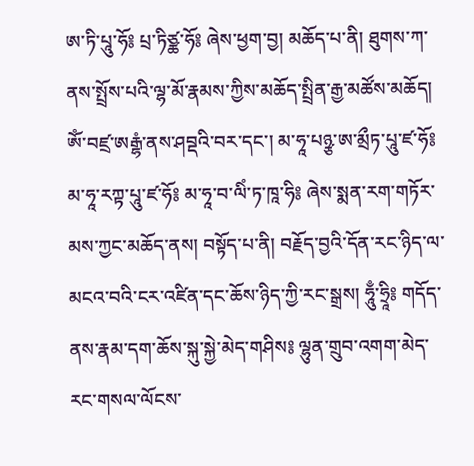ཨ་ཏི་པཱུ་ཧོ༔ པྲ་ཏིཙྪ་ཧོ༔ ཞེས་ཕྱག་བྱ། མཆོད་པ་ནི། ཐུགས་ཀ་ནས་སྤྲོས་པའི་ལྷ་མོ་རྣམས་ཀྱིས་མཆོད་སྤྲིན་རྒྱ་མཚོས་མཆོད། ཨོཾ་བཛྲ་ཨརྒྷཾ་ནས་ཤབྡའི་བར་དང་། མ་ཧཱ་པཉྩ་ཨ་མྲྀཏ་པཱུ་ཛ་ཧོ༔ མ་ཧཱ་རཀྟ་པཱུ་ཛ་ཧོ༔ མ་ཧཱ་བ་ལིཾ་ཏ་ཁཱ་ཧི༔ ཞེས་སྨན་རག་གཏོར་མས་ཀྱང་མཆོད་ནས། བསྟོད་པ་ནི། བརྗོད་བྱའི་དོན་རང་ཉིད་ལ་མངའ་བའི་ངར་འཛིན་དང་ཆོས་ཉིད་ཀྱི་རང་སྒྲས། ཧཱུྃ་ཧྲཱི༔ གདོད་ནས་རྣམ་དག་ཆོས་སྐུ་སྐྱེ་མེད་གཤིས༔ ལྷུན་གྲུབ་འགག་མེད་རང་གསལ་ལོངས་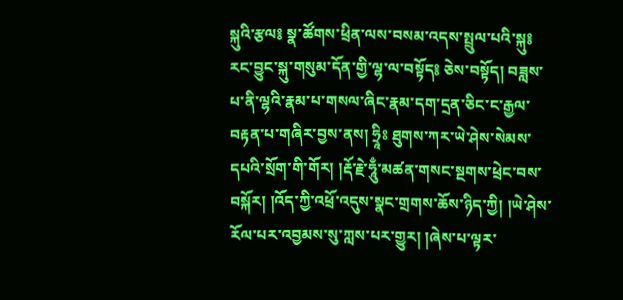སྐུའི་རྩལ༔ སྣ་ཚོགས་ཕྲིན་ལས་བསམ་འདས་སྤྲུལ་པའི་སྐུ༔ རང་བྱུང་སྐུ་གསུམ་དོན་གྱི་ལྷ་ལ་བསྟོད༔ ཅེས་བསྟོད། བཟླས་པ་ནི་ལྷའི་རྣམ་པ་གསལ་ཞིང་རྣམ་དག་དྲན་ཅིང་ང་རྒྱལ་བརྟན་པ་གཞིར་བྱས་ནས། ཧྲཱིཿ ཐུགས་ཀར་ཡེ་ཤེས་སེམས་དཔའི་སྲོག་གི་གོར། །རྡོ་རྗེ་ཧཱུྃ་མཚན་གསང་སྔགས་ཕྲེང་བས་བསྐོར། །འོད་ཀྱི་འཕྲོ་འདུས་སྣང་གྲགས་ཆོས་ཉིད་ཀྱི། །ཡེ་ཤེས་རོལ་པར་འབྱམས་སུ་ཀླས་པར་གྱུར། །ཞེས་པ་ལྟར་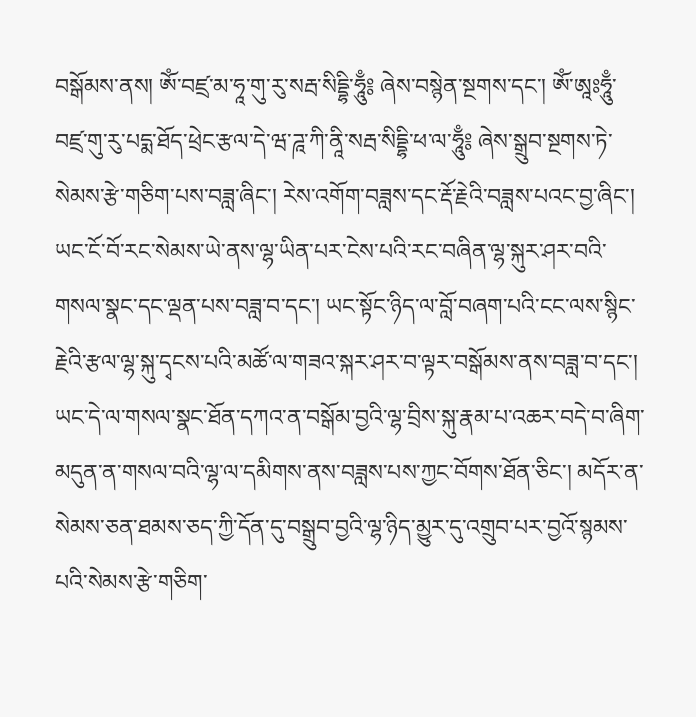བསྒོམས་ནས། ཨོཾ་བཛྲ་མ་ཧཱ་གུ་རུ་སརྦ་སིདྡྷི་ཧཱུྃ༔ ཞེས་བསྙེན་སྔགས་དང་། ཨོཾ་ཨཱཿཧཱུྃ་བཛྲ་གུ་རུ་པདྨ་ཐོད་ཕྲེང་རྩལ་དེ་ཝ་ཌཱ་ཀི་ནཱི་སརྦ་སིདྡྷི་ཕ་ལ་ཧཱུྃ༔ ཞེས་སྒྲུབ་སྔགས་ཏེ་སེམས་རྩེ་གཅིག་པས་བཟླ་ཞིང་། རེས་འགོག་བཟླས་དང་རྡོ་རྗེའི་བཟླས་པའང་བྱ་ཞིང་། ཡང་ངོ་བོ་རང་སེམས་ཡེ་ནས་ལྷ་ཡིན་པར་ངེས་པའི་རང་བཞིན་ལྷ་སྐུར་ཤར་བའི་གསལ་སྣང་དང་ལྡན་པས་བཟླ་བ་དང་། ཡང་སྟོང་ཉིད་ལ་བློ་བཞག་པའི་ངང་ལས་སྙིང་རྗེའི་རྩལ་ལྷ་སྐུ་དྭངས་པའི་མཚོ་ལ་གཟའ་སྐར་ཤར་བ་ལྟར་བསྒོམས་ནས་བཟླ་བ་དང་། ཡང་དེ་ལ་གསལ་སྣང་ཐོན་དཀའ་ན་བསྒོམ་བྱའི་ལྷ་བྲིས་སྐུ་རྣམ་པ་འཆར་བདེ་བ་ཞིག་མདུན་ན་གསལ་བའི་ལྷ་ལ་དམིགས་ནས་བཟླས་པས་ཀྱང་བོགས་ཐོན་ཅིང་། མདོར་ན་སེམས་ཅན་ཐམས་ཅད་ཀྱི་དོན་དུ་བསྒྲུབ་བྱའི་ལྷ་ཉིད་མྱུར་དུ་འགྲུབ་པར་བྱའོ་སྙམས་པའི་སེམས་རྩེ་གཅིག་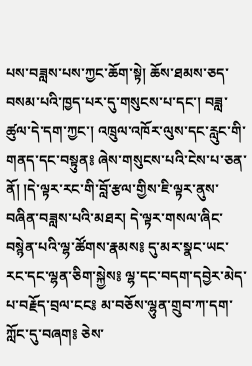པས་བཟླས་པས་ཀྱང་ཆོག་སྟེ། ཆོས་ཐམས་ཅད་བསམ་པའི་ཁྱད་པར་དུ་གསུངས་པ་དང་། བཟླ་ཚུལ་དེ་དག་ཀྱང་། འཁྲུལ་འཁོར་ལུས་དང་རླུང་གི་གནད་དང་བསྟུན༔ ཞེས་གསུངས་པའི་ངེས་པ་ཅན་ནོ། །དེ་ལྟར་རང་གི་བློ་རྩལ་གྱིས་ཇི་ལྟར་ནུས་བཞིན་བཟླས་པའི་མཐར། དེ་ལྟར་གསལ་ཞིང་བསྙེན་པའི་ལྷ་ཚོགས་རྣམས༔ དུ་མར་སྣང་ཡང་རང་དང་ལྷན་ཅིག་སྐྱེས༔ ལྷ་དང་བདག་དབྱེར་མེད་པ་བརྗོད་བྲལ་ངང༔ མ་བཅོས་ལྷུན་གྲུབ་ཀ་དག་ཀློང་དུ་བཞག༔ ཅེས་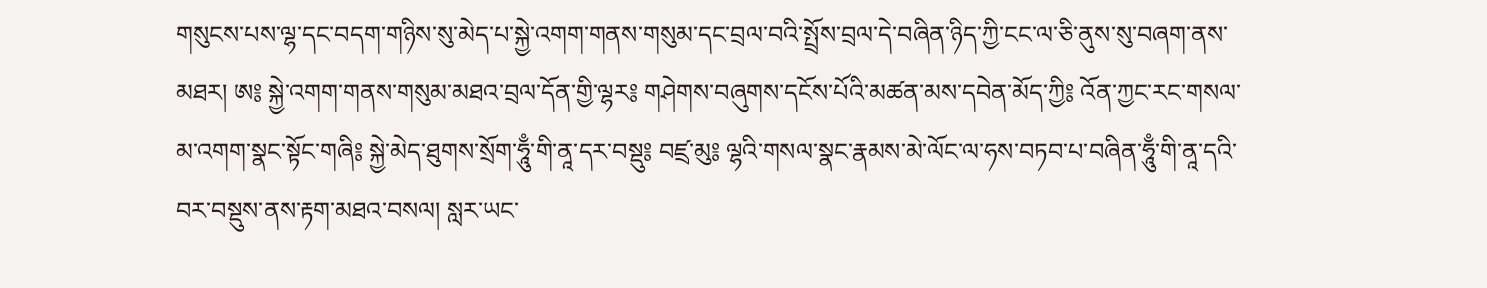གསུངས་པས་ལྷ་དང་བདག་གཉིས་སུ་མེད་པ་སྐྱེ་འགག་གནས་གསུམ་དང་བྲལ་བའི་སྤྲོས་བྲལ་དེ་བཞིན་ཉིད་ཀྱི་ངང་ལ་ཅི་ནུས་སུ་བཞག་ནས་མཐར། ཨ༔ སྐྱེ་འགག་གནས་གསུམ་མཐའ་བྲལ་དོན་གྱི་ལྷར༔ གཤེགས་བཞུགས་དངོས་པོའི་མཚན་མས་དབེན་མོད་ཀྱི༔ འོན་ཀྱང་རང་གསལ་མ་འགག་སྣང་སྟོང་གཞི༔ སྐྱེ་མེད་ཐུགས་སྲོག་ཧཱུྃ་གི་ནཱ་དར་བསྡུ༔ བཛྲ་མུ༔ ལྷའི་གསལ་སྣང་རྣམས་མེ་ལོང་ལ་ཧས་བཏབ་པ་བཞིན་ཧཱུྃ་གི་ནཱ་དའི་བར་བསྡུས་ནས་རྟག་མཐའ་བསལ། སླར་ཡང་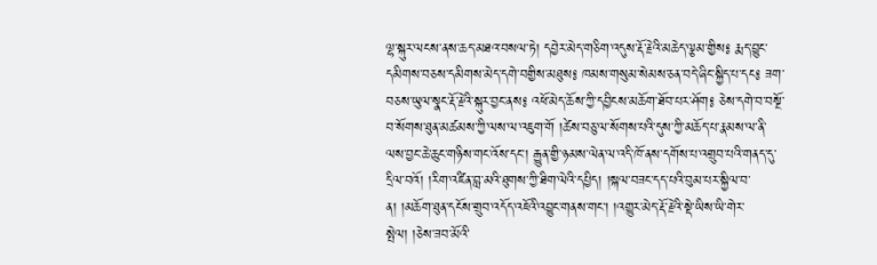ལྷ་སྐུར་ལངས་ནས་ཆད་མཐའ་བསལ་ཏེ། དབྱེར་མེད་གཅིག་འདུས་རྡོ་རྗེའི་མཆེད་ལྕམ་གྱིས༔ རྨད་བྱུང་དམིགས་བཅས་དམིགས་མེད་དགེ་བགྱིས་མཐུས༔ ཁམས་གསུམ་སེམས་ཅན་བདེ་ཞིང་སྐྱིད་པ་དང༔ ཟག་བཅས་ཡུལ་སྣང་རྡོ་རྗེའི་སྐུར་བྱང་ནས༔ འཕོ་མེད་ཆོས་ཀྱི་དབྱིངས་མཆོག་ཐོབ་པར་ཤོག༔ ཅེས་དགེ་བ་བསྔོ་བ་སོགས་ཐུན་མཚམས་ཀྱི་ལས་ལ་འཇུག་གོ །ཚེས་བཅུ་ལ་སོགས་པའི་དུས་ཀྱི་མཆོད་པ་རྣམས་ལ་ནི་ལས་བྱང་ཆེ་ཆུང་གཉིས་གང་འོས་དང་། རྒྱུན་གྱི་ཉམས་ལེན་ལ་འདི་ཁོ་ནས་དགོས་པ་འགྲུབ་པའི་གནད་དུ་དྲིལ་བའོ། །རིག་འཛིན་བླ་མའི་ཐུགས་ཀྱི་ཐིག་ལེའི་དཔྱིད། །སྐལ་བཟང་དད་པའི་བུམ་པར་སྐྱིལ་བ་ན། །མཆོག་ཐུན་དངོས་གྲུབ་འདོད་འཇོའི་འབྱུང་གནས་གང་། །འགྱུར་མེད་རྡོ་རྗེའི་སྡེ་ཡིས་ཡི་གེར་སྤེལ། །ཅེས་ཟབ་མོའི་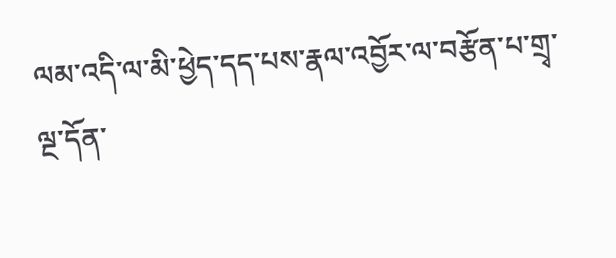ལམ་འདི་ལ་མི་ཕྱེད་དད་པས་རྣལ་འབྱོར་ལ་བརྩོན་པ་གྲྭ་ལྔ་དོན་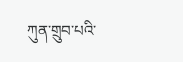ཀུན་གྲུབ་པའི་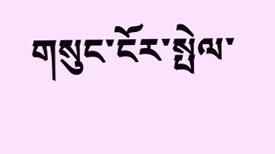གསུང་ངོར་སྤེལ་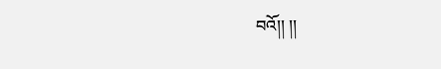བའོ།། །།